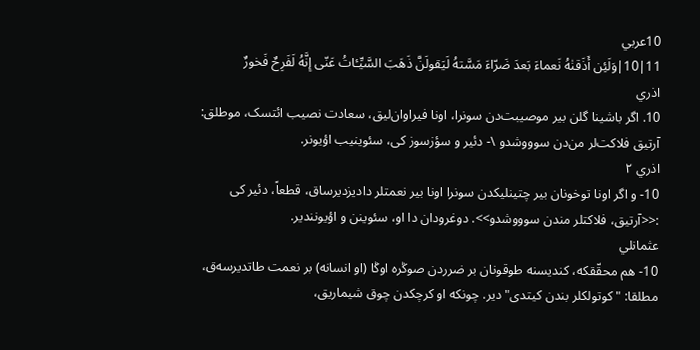10عربي
11|10|وَلَئِن أَذَقنٰهُ نَعماءَ بَعدَ ضَرّاءَ مَسَّتهُ لَيَقولَنَّ ذَهَبَ السَّيِّـٔاتُ عَنّى إِنَّهُ لَفَرِحٌ فَخورٌ
اذري
10. اگر باشینا گلن بیر موصیبت‌دن سونرا، اونا فیراوان‌لیق، سعادت نصیب ائتسک، موطلق: آرتیق فلاکت‌لر من‌دن سوووشدو \- دئیر و سؤزسوز کی، سئوینیب اؤیونر.
اذري ٢
10- و اگر اونا توخونان بیر چتینلیکدن سونرا اونا بیر نعمتلر دادیزدیرساق، قطعاً، دئیر کی :<<آرتیق، فلاکتلر مندن سوووشدو>>. دوغرودان دا او، سئوینن و اؤیونندیر.
عثمانلي
10- هم محقّقکه، کندیسنه طوقونان بر ضرردن صوڭره اوڭا (او انسانه) بر نعمت طاتدیرسه‌ق، مطلقا: "کوتولکلر بندن کیتدی" دیر. چونکه او کرچکدن چوق شیماریق،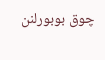چوق بوبورلنن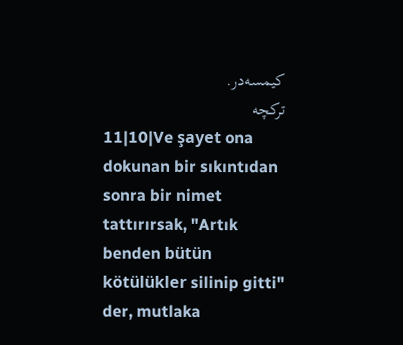کیمسه‌در.
ترکچە
11|10|Ve şayet ona dokunan bir sıkıntıdan sonra bir nimet tattırırsak, "Artık benden bütün kötülükler silinip gitti" der, mutlaka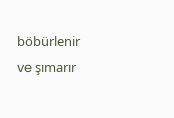böbürlenir ve şımarır